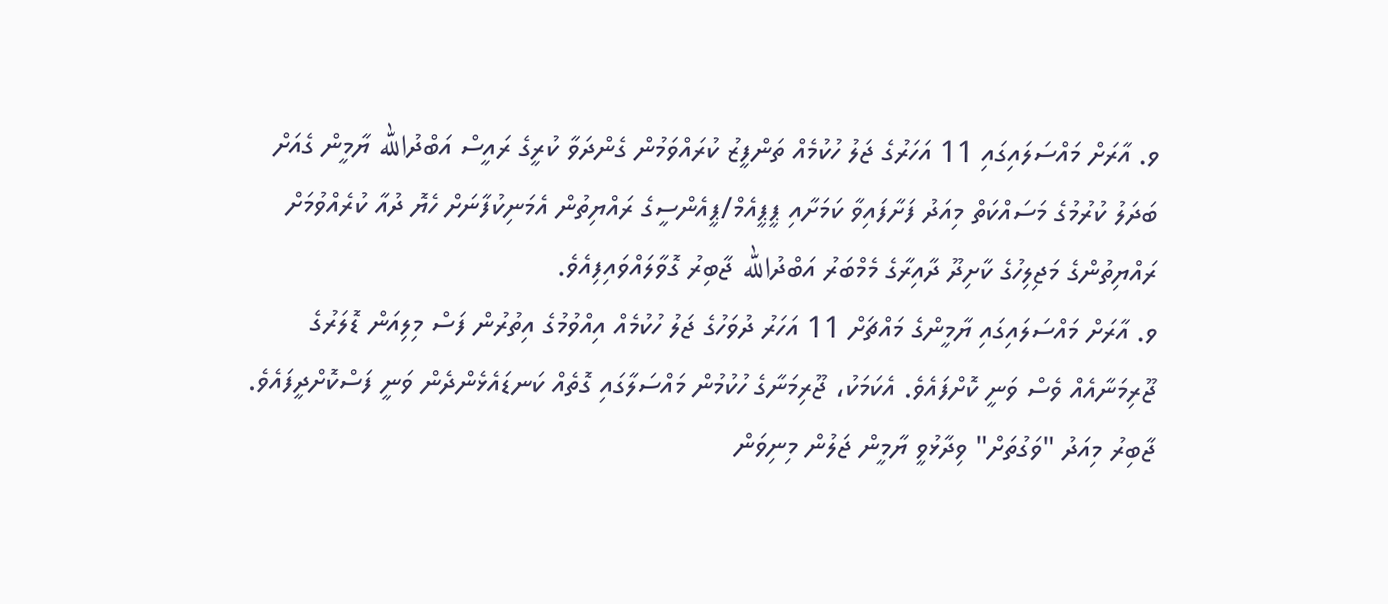ވ. އާރަށް މައްސަލައިގައި 11 އަހަރުގެ ޖަލު ހުކުމެއް ތަންފީޒު ކުރައްވަމުން ގެންދަވާ ކުރީގެ ރައީސް އަބްދުالله ޔާމީން ގެއަށް ބަދަލު ކުރުމުގެ މަސައްކަތް މިއަދު ފަށާފައިވާ ކަމަށާއި ޕީޕީއެމް/ޕީއެންސީގެ ރައްޔިތުން އެމަނިކުފާނަށް ހެޔޮ ދުއާ ކުރެއްވުމަށް ރައްޔިތުންގެ މަޖިލިހުގެ ކާށިދޫ ދާއިރާގެ މެމްބަރު އަބްދުالله ޖާބިރު ގޮވާލައްވައިފިއެވެ.
ވ. އާރަށް މައްސަލައިގައި ޔާމީންގެ މައްޗަށް 11 އަހަރު ދުވަހުގެ ޖަލު ހުކުމެއް އިއްވުމުގެ އިތުރުން ފަސް މިލިއަން ޑޮލަރުގެ ޖޫރިމަނާއެއް ވެސް ވަނީ ކޮށްފައެވެ. އެކަމަކު، ޖޫރިމަނާގެ ހުކުމުން މައްސަލާގައި ގޮތެއް ކަނޑައެޅެންދެން ވަނީ ފަސްކޮށްދީފައެވެ.
ޖާބިރު މިއަދު "ވަގުތަށް" ވިދާޅުވީ ޔާމީން ޖަލުން މިނިވަން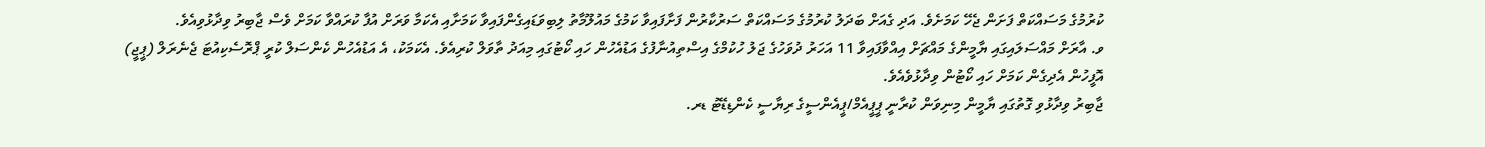ކުރުމުގެ މަސައްކަތް ފަށަން ޖެހޭ ކަމަށެވެ. އަދި ގެއަށް ބަދަލު ކުރުމުގެ މަސައްކަތް ސަރުކާރުން ފަށާފައިވާ ކަމުގެ މައުލޫމާތު ލިބިވަޑައިގެންފައިވާ ކަމަށާއި އެކަމާ ވަރަށް އުފާ ކުރައްވާ ކަމަށް ވެސް ޖާބިރު ވިދާޅުވިއެވެ.
ވ. އާރަށް މައްސަލައިގައި ޔާމީންގެ މައްޗަށް އިއްވާފައިވާ 11 އަހަރު ދުވަހުގެ ޖަލު ހުކުމްގެ އިސްތިއުނާފުގެ އަޑުއެހުން ހައި ކޯޓުގައި މިއަދު ތާވަލް ކުރިއެވެ. އެކަމަކު، އެ އަޑުއެހުން ކެންސަލް ކުރީ ޕްރޮސެކިއުޓަ ޖެނެރަލް (ޕީޖީ) އޮފީހުން އެދިގެން ކަމަށް ހައި ކޯޓުން ވިދާޅުވެއެވެ.
ޖާބިރު ވިދާޅުވި ގޮތުގައި ޔާމީން މިނިވަން ކުރާނީ ޕީޕީއެމް/ޕީއެންސީގެ ރިޔާސީ ކެންޑިޑޭޓު ޑރ.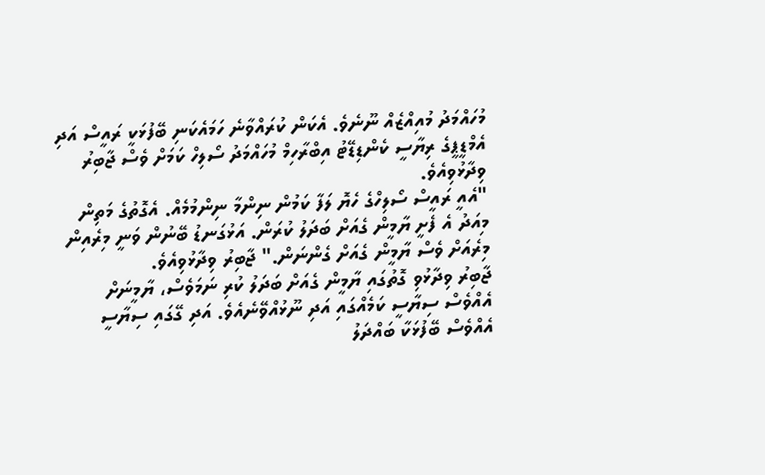މުހައްމަދު މުއިއްޒެއް ނޫނެވެ. އެކަން ކުރައްވާނެ ހަމައެކަނި ބޭފުޅަކީ ރައީސް އަދި އެމްޑީޕީގެ ރިޔާސީ ކެންޑިޑޭޓު އިބްރާހިމް މުހައްމަދު ސޯލިހް ކަމަށް ވެސް ޖާބިރު ވިދާޅުވިއެވެ.
"އެއީ ރައީސް ސޯލިހްގެ ހެޔޮ ލަފާ ކަމުން ނިންމާ ނިންމުމެއް. އެގޮތުގެ މަތިން މިއަދު އެ ފެށީ ޔާމީން ގެއަށް ބަދަލު ކުރަން. އަޅުގަނޑު ބޭނުން ވަނީ މިރެއިން މިރެއަށް ވެސް ޔާމީން ގެއަށް ގެންނަން." ޖާބިރު ވިދާޅުވިއެވެ.
ޖާބިރު ވިދާޅުވި ގޮތުގައި ޔާމީން ގެއަށް ބަދަލު ކުރި ނަމަވެސް، ޔާމީނަށް އެއްވެސް ސިޔާސީ ކަމެއްގައި އަދި ނޫޅުއްވޭނެއެވެ. އަދި ގޭގައި ސިޔާސީ އެއްވެސް ބޭފުޅަކާ ބައްދަލު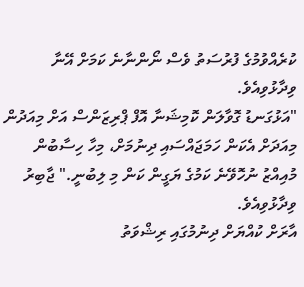ކުރެއްވުމުގެ ފުރުސަތު ވެސް ނޯންނާނެ ކަމަށް އޭނާ ވިދާޅުވިއެވެ.
"އަޅުގަނޑު ގޮވާލަން ކޮމިޝަނާ އޮފް ޕްރިޒަންސް އަށް މިއަދުން މިއަދަށް އެކަން ހަމަޖައްސައި ދިނުމަށް، މިހާ ހިސާބުން މުއިއްޒު ނުހޮވޭނެ ކަމުގެ ޔަގީން ކަން މި ލިބުނީ." ޖާބިރު ވިދާޅުވިއެވެ.
އާރަށް ކުއްޔަށް ދިނުމުގައި ރިޝްވަތު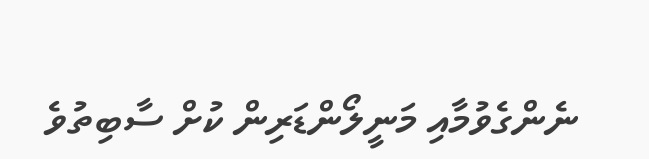ނެންގެވުމާއި މަނީލޯންޑަރިން ކުށް ސާބިތުވެ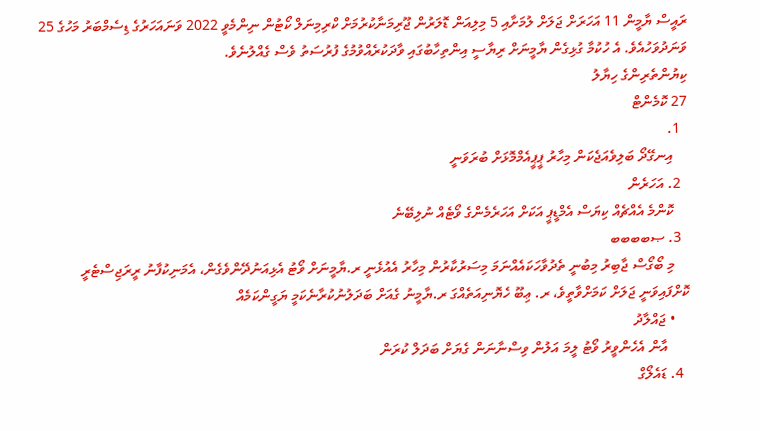ރައީސް ޔާމީން 11 އަހަރަށް ޖަލަށް ލުމަށާއި 5 މިލިއަން ޑޮލަރުން ޖޫރިމަނާކުރުމަށް ކްރިމިނަލް ކޯޓުން ނިންމެވީ 2022 ވަނައަހަރުގެ ޑިސެމްބަރު މަހުގެ 25 ވަނަދުވަހުއެވެ. އެ ހުކުމާ ގުޅިގެން ޔާމީނަށް ރިޔާސީ އިންތިހާބުގައި ވާދަކުރެއްވުމުގެ ފުރުސަތު ވެސް ގެއްލުނެވެ.
ކިޔުންތެރިންގެ ހިޔާލު
27 ކޮމެންޓް
  1.
    އިނގޭދޯ ބަލިވެއަޖެކަން މިހާރު ޕީޕީއެމްމޮޅަށް ބުރަވަނީ
  2. އަހަރެން
    ކޮންމެ އެއްޗެއް ކިޔަސް އެމްޑީޕީ އަކަށް އަހަރެމެންގެ ވޯޓެއް ނުލިބޭނެ
  3. ޞބބބބ
    މި ބޯގޯސް ޖާބިރު މިބުނީ ތެދުވާހަކައެއްނަމަ މިސަރުކާރުން މިހާރު އެއުޅެނީ ރ.ޔާމީނަށް ވޯޓު އެޅިއަނުދޭންވެގެން، އެމަނިކުފާނު ރީރަޖިސްޓެރީ ކޮށްފައިވަނީ ޖަލަށް ކަމަށްވާތީވެ، ރ. ޢިބޫ ހެޔޮނިއަތެއްގަ ރ.ޔާމީނު ގެއަށް ބަދަލުނުކުރާނެކަމީ ޔަގީންކަމެއް
    • ޖައްލާދު
      އާން އެހެންވީރު ވޯޓު ލީމަ އަލުން ވިސްނާނަން ގެޔަށް ބަދަލް ކުރަން
  4. ޑައެލޯގް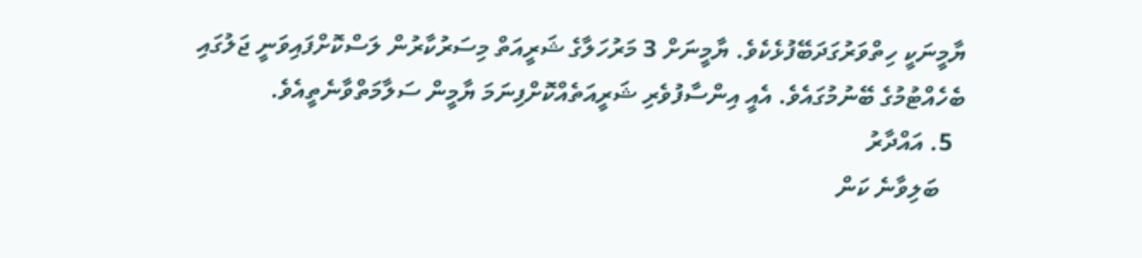ޔާމީނަކީ ހިތްވަރުގަދަބޭފުޅެކެވެ. ޔާމީނަށް 3 މަރުހަލާގެ ޝަރީއަތް މިސަރުކާރުން ލަސްކޮށްފައިވަނީ ޖަލުގައި ބެހެއްޓުމުގެ ބޭނުމުގައެވެ. އެއީ އިންސާފުވެރި ޝަރީއަތެއްކޮށްފިނަމަ ޔާމީން ސަލާމަތްވާނެތީއެވެ.
  5. އައްދާރު
    ބަލިވާނެ ކަން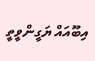އިބޫއައް ޔަގީންވީތީ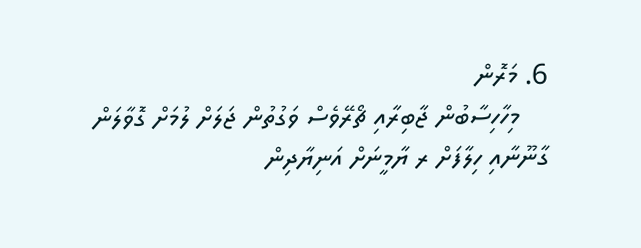6. މަރޮން
    މިހާހިސާބުން ޖާބިރާއި ޗޯރޭވެސް ވަގުތުން ޖަލަށް ލުމަށް ގޮވާލަން ގާނޫނާއި ހިލާފަށް ރ ޔާމީނަށް އަނިޔާދިން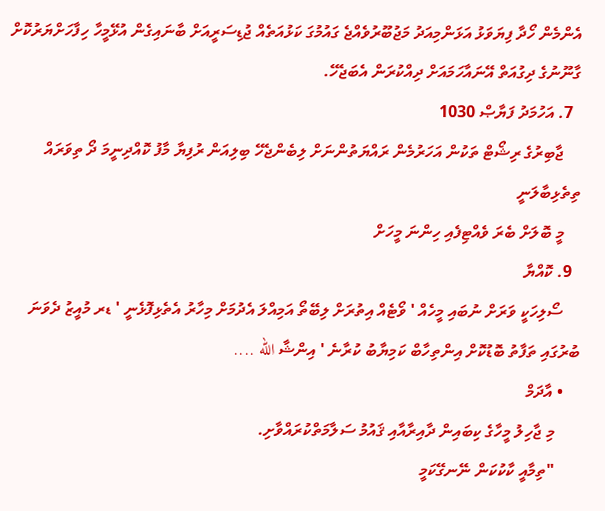އެންމެން ހޯދާ ފިޔަވަޅު އަޅަންމިއަދު މަޖުބޫރުވެއްޖެ ގައުމުގަ ކަޅުއަތެއް ޖުޑިސަރީއަށް ބާނައިގެން އުޅޭމީހާ ހިފާހަށްޔަރުކޮށް ގާނޫނުގެ ދިގުއަތް އޭނައާހަމައަށް ދިއްކުރަން އެބަޖެހޭ.
  7. އަހުމަދު ފަޔާޞް 1030
    ޖާބިރުގެ ރިޝޯޓް ތަކުން އަހަރުމެން ރައްޔަތުންނަށް ލިބެންޖެހޭ ބިލިއަން ރުފިޔާ މާފު ކޮއްދިނީމަ ދޯ ތިވަރައް ތިތެޅިބާލަނީ
    މީ ބޮލަށް ބެރަ ވެއްޓިފެއި ހިންނަ މީހަށް
  9. ކޮއްޔާ
    ސޯލިހަކީ ވަރަށް ނުބައި މީހެއް ' ވޯޓެއް އިތުރަށް ލިބޭތޯ އަމިއްލަ އެދުމަށް މިހާރު އެތެޅިފޮޅެނީ ' ޑރ މުއީޒު ދެވަނަ ބުރުގައި ތަފާތު ބޮޑުކޮށް އިންތިހާބް ކަމިޔާބު ކުރާނެ ' އިންޝާ الله ....
    • އާދަމް
      މި ޖާހިލު މީހާގެ ކިބައިން ދާއިރާއާއި ޤައުމު ސަލާމަތްކުރައްވާށި.
      "ތިމާއީ ކާކުކަން ނޭނގޭކަމީ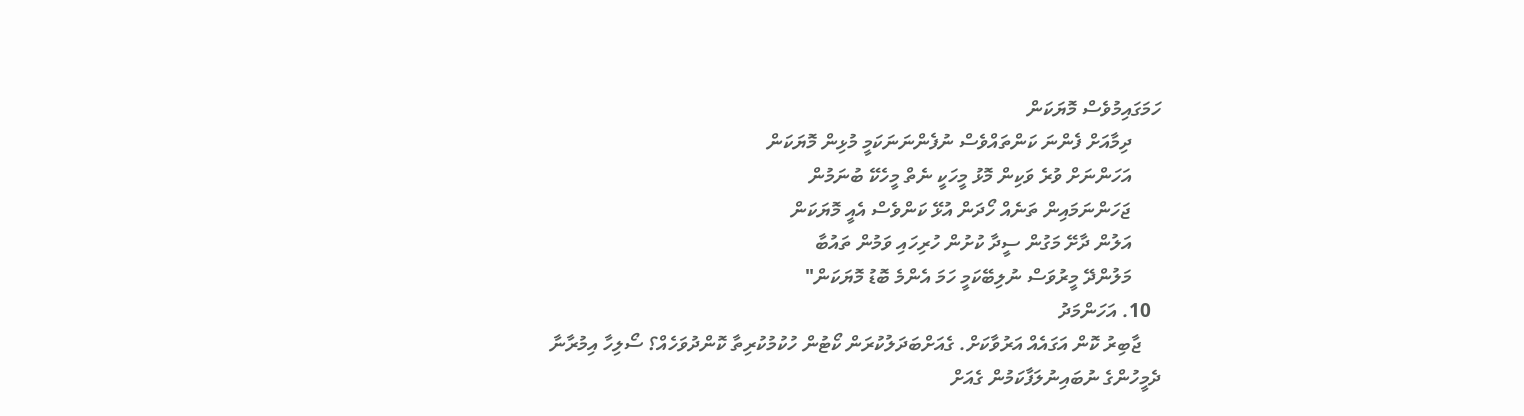ހަމަގައިމުވެސް މޮޔަކަން
      ދިމާއަށް ފެންނަ ކަންތައްވެސް ނުފެންނަނަކަމީ މުޅިން މޮޔަކަން
      އަހަންނަށް ވުރެ ވަކިން މޮޅު މީހަކީ ނެތް މީހެކޭ ބުނަމުން
      ޖަހަންނަމައިން ތަނެއް ހޯދަން އުޅޭ ކަންވެސް އެއީ މޮޔަކަން
      އަލުން ދާށޭ މަގުން ސީދާ ކުށުން ހުރިހައި ވަމުން ތައުބާ
      މަލުންދޭ މީރުވަސް ނުލިބޭކަމީ ހަމަ އެންމެ ބޮޑު މޮޔަކަން"
  10. އަހަންމަދު
    ޖާބިރު ކޮން އަގައެއް އަރުވާކަށް. ގެއަށްބަދަލުކުރަން ކޯޓުން ހުކުމުކުރިތާ ކޮންދުވަހެއް؟ ސޯލިހާ އިމުރާނާ ދެމީހުންގެ ނުބައިނުލަފާކަމުން ގެއަށް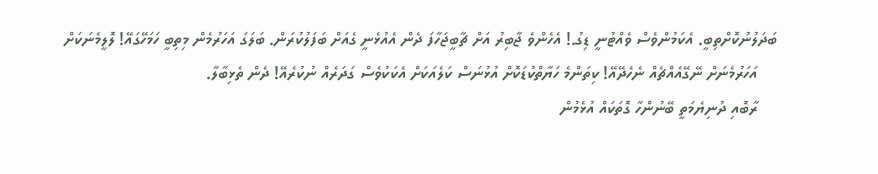ބަދަލުނުކޮށްތިބީ. އެކަމުންވެސް ވެއްޓުނީ ޑިގު.! އެހެންވެ ޖާބިރު އަށް ޗާބީޖަހާފަ ދެން އެއުޅެނީ ގެއަށް ބަފަލުކުރަން. ބަލަގަ އަހަރުމެން މިތިބީ ހަމަހޭގައޭ! ލޮލީމެނަކަށް
    އަހަރުމެނަށް ނޭގޭއެއްޗެއް ނެހެދޭއޭ! ކިތަންމެ ހަޔާތްކުޑަކޮށް އުޅުނަސް ކަލެއަކަށް އެކަކުވެސް ގަދަރެއް ނުކުރެއޭ! ދެން ތެޅިބާލާ.
    ރާބޮއި ދުނިޔެމަތީ ބޭނުންހާ ގޮތަކައް އުޅެމުން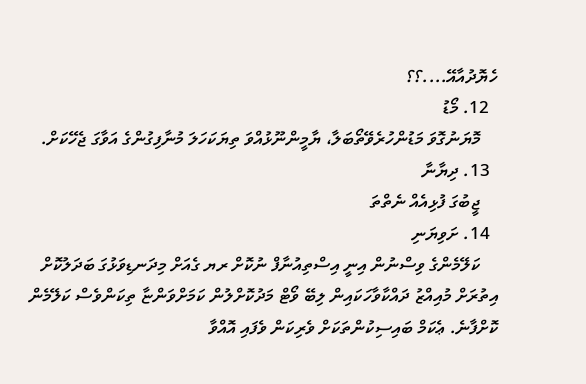ހެޔޮދުއާއޭ....؟؟
  12. މޯޑު
    މޮޔަނުގޮވަ މަޑުންހުރެވޭތޯބަލާ، ޔާމީންނޫޅުއްވަ ތިޔަކަހަލަ މުނާފިގުންގެ އަވާގަ ޖެހޭކަށް.
  13. ދިޔާނާ
    ޖީބުގަ ފުޅިއެއް ނެތްތަ
  14. ށަވިޔަނި
    ކަލޭމެންގެ ވިސްނުން އިނީ އިސްތިއުނާފް ނުކޮށް ރޔ ގެއަށް މިދަނޑިވަޅުގަ ބަދަލުކޮށް އިތުރަށް މުއިއްޒު ދައްކާވާހަކައިން ލިބޭ ވޯޓް މަދުކޮށްލުން ކަމަށްވަންޏާ ތިކަންވެސް ކަލޭމެން ކޮށްފާނެ. ޢެކަމް ބައިސިކުންތަކަށް ވެރިކަން ވެފައި އޮއްވާ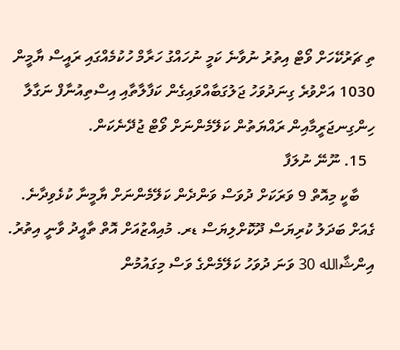ތި ޗަރުކޭހަށް ވޯޓް އިތުރު ނުވާނެ ކަމީ ނުހައްގު ހަރާމް ހުކުމެއްގައި ރައީސް ޔާމީން 1030 އަށްވުރެ ގިނަދުވަހު ޖަލުގަބާއްވައިގެން ކަފާލާތާއި އިސްތިއުނާފް ނަގާލާ ހިންގިނޖަރީމާއިން ރައްޔަތުން ކަލޭމެންނަށް ވޯޓް ޖުދޭނެކަން.
  15. ނޫނޭ ނުލަފާ
    ބާކީ މިއޮތް 9 ވަރަކަށް ދުވަސް ވަންދެން ކަލޭމެންނަށް ޔާމީނާ ކުޅެވިދާނެ. ގެއަށް ބަދަލު ކުރިޔަސް ދޫކޮށްލިޔަސް ޑރ. މުއިއްޒުއަށް އޮތް ތާއީދު ވާނީ އިތުރު. އިންޝާالله 30 ވަނަ ދުވަހު ކަލޭމެންގެ ވަސް މިގައުމުން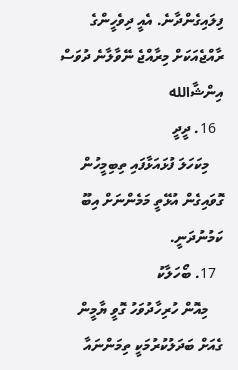ފިލައިގެންދާނެ. އެއީ ދިވެހީންގެ ރާއްޖެއަކަށް މިރާއްޖެ ނޭވާލާނެ ދުވަސް އިންޝާالله
  16. ދީދީ
    މިކަހަލަ ފުޅައަޅާފައި ތިބިމީހުން ގޮވައިގެން އުޅޭތީ މަމެންނަށް އިބޫ ކަމުނުދަނީ.
  17. ބޯހަލާކު
    މިއޮން ހުރިހާދުވަހު ގޮވީ ޔާމީން ގެއަށް ބަދަލުކުރުމަކީ ތިމަންނައާ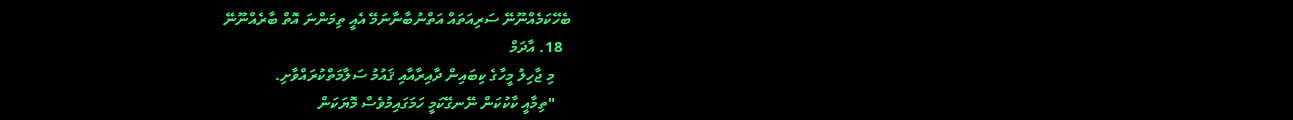ބެހޭކަމެއްނޫނޭ ސަރިއަތައް އަތްނުބާނާނަމޭ އެއީ ތިމަންނަ އޮތް ބާރެއްނޫނޭ
  18. އާދަމް
    މި ޖާހިލު މީހާގެ ކިބައިން ދާއިރާއާއި ޤައުމު ސަލާމަތްކުރައްވާށި.
    "ތިމާއީ ކާކުކަން ނޭނގޭކަމީ ހަމަގައިމުވެސް މޮޔަކަން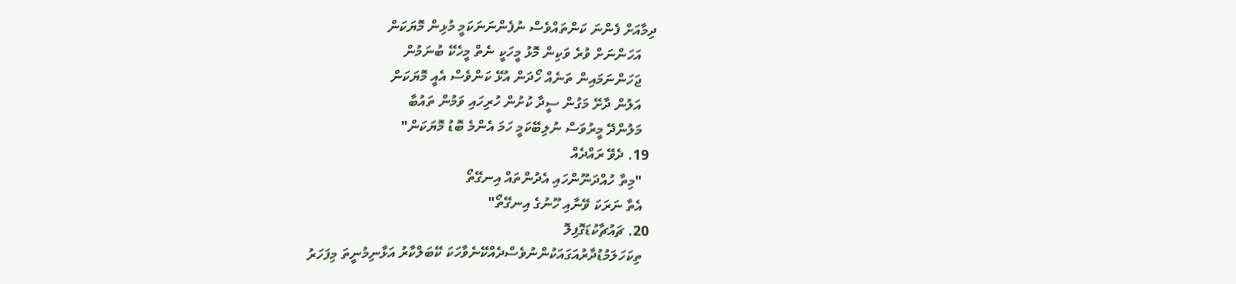ދިމާއަށް ފެންނަ ކަންތައްވެސް ނުފެންނަނަކަމީ މުޅިން މޮޔަކަން
    އަހަންނަށް ވުރެ ވަކިން މޮޅު މީހަކީ ނެތް މީހެކޭ ބުނަމުން
    ޖަހަންނަމައިން ތަނެއް ހޯދަން އުޅޭ ކަންވެސް އެއީ މޮޔަކަން
    އަލުން ދާށޭ މަގުން ސީދާ ކުށުން ހުރިހައި ވަމުން ތައުބާ
    މަލުންދޭ މީރުވަސް ނުލިބޭކަމީ ހަމަ އެންމެ ބޮޑު މޮޔަކަން"
  19. ދެވޭ ރައްދެއް
    "މިތާ ހުއްދަނޫންހައި އެދުންތައް އިނގޭތޯ
    އެތާ ނަރަކަ ވޭނާއި ހޫނުގެ އިނގޭތޯ"
  20. ޗައުޗާކުޑަގޮފިލޮ
    ތިކަހަލަމުޑުދާރުއަގައަކުންނުވެސްދެއްކޭނެވާހަކަ ކޭބަލްކާރު އަޅާނިމުނީތަ މިފަހަރު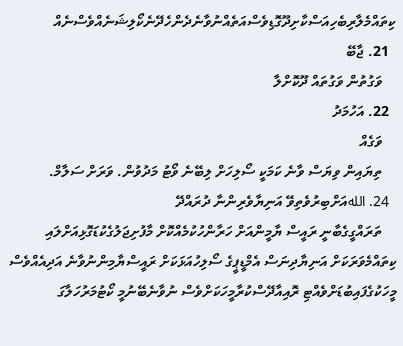ކިތައްމެލާރިބެހިއަސްކާށިދޫގޮޑިވެސްއަތެއްނުވާނެދެންހެދޭނެކޯލިޝަނެއްވެސްނެއް
  21. ޖާބޭ
    ވަގުތުން ވަގުތައް ދޫކޮށްލާ
  22. އަހުމަދު
    ވަގެއް
    ތިޔައިން ވިޔަސް ވާނެ ކަމަކީ ސޯލިހަށް ލިބޭނެ ވޯޓު މަދުވުން. ވަރަށް ސަލާމް.
  24. اللهއަށްބިރުވެތިވޭ އަނިޔާވެރިންނާ ދުރައްދޭ
    ތަރައްގީގެބާނީ ރައީސް ޔާމީންއަށް ހަރާންހުކުމެއްކޮށް މާފުށިޖަލުގެކުޑަގޮޅިއަށްލައި ކިތައްމެވަރަކަށް އަނިޔާދިނަސް އެމްޑީޕީގެ ސޯލިހުއަޅަކަށް ރައީސްޔާމިންނުވާނެ އަދިއެއްވެސް މީހަކުގެފައިބުޑަށްވެއްޓި ރޮއިއާދޭސްކުރާމީހަކަށްވެސް ނުވާނެބޭނުމީ ކޯޓުމަރުހަލާގަ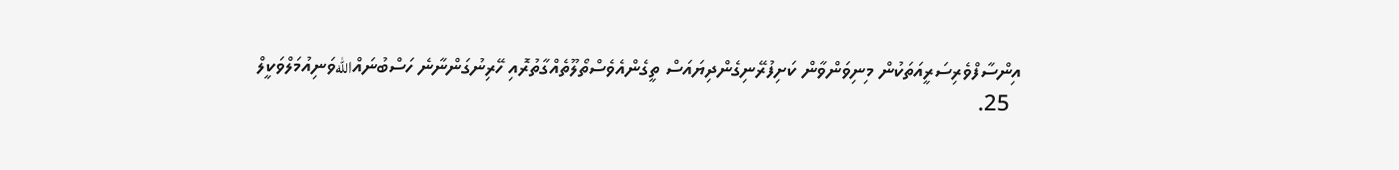އިންސާފްވެރިސަރީއަތަކުން މިނިވަންވާން ކަށިފުރޭނިގެންދިޔައަސް ތީގެންއެވެސްތޯލޫތެއްގާތުރޮއި ހޭރިނުގަންނާނެ ހަސްބުނައްاللهވަނިއުމަލްވަކީލް
  25.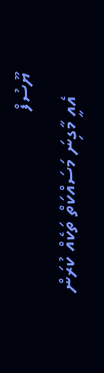ޔޫސުފް
    އެއީ މާގިނަ މަސައްކަތް ތަކެއް ކުރަން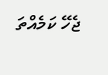ޖެހޭ ކަމެއްތަ